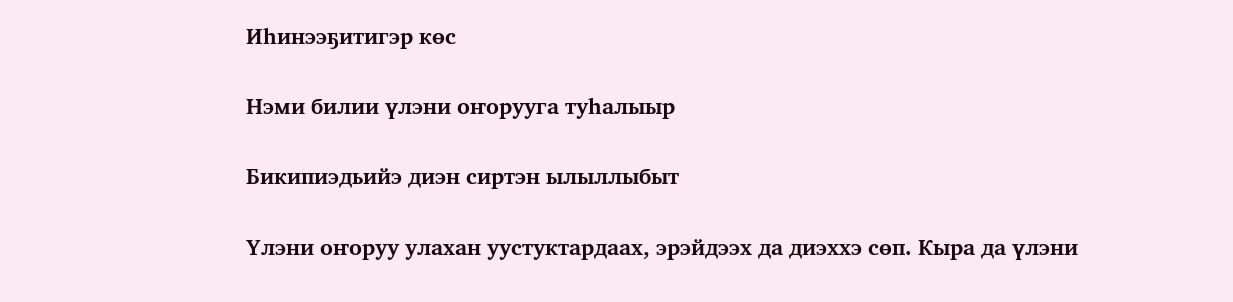Иһинээҕитигэр көс

Нэми билии үлэни оҥорууга туһалыыр

Бикипиэдьийэ диэн сиртэн ылыллыбыт

Үлэни оҥоруу улахан уустуктардаах, эрэйдээх да диэххэ сөп. Кыра да үлэни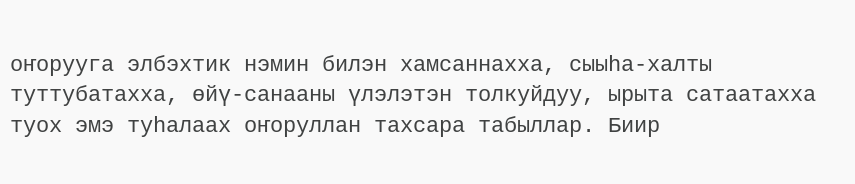оҥорууга элбэхтик нэмин билэн хамсаннахха, сыыһа-халты туттубатахха, өйү-санааны үлэлэтэн толкуйдуу, ырыта сатаатахха туох эмэ туһалаах оҥоруллан тахсара табыллар. Биир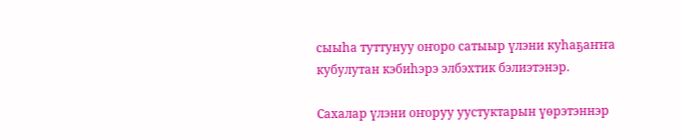сыыһа туттунуу оҥоро сатыыр үлэни куһаҕаҥҥа кубулутан кэбиһэрэ элбэхтик бэлиэтэнэр.

Сахалар үлэни оҥоруу уустуктарын үөрэтэннэр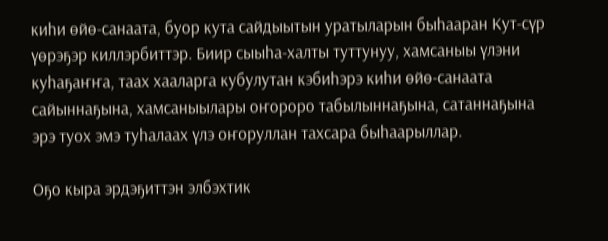киһи өйө-санаата, буор кута сайдыытын уратыларын быһааран Кут-сүр үөрэҕэр киллэрбиттэр. Биир сыыһа-халты туттунуу, хамсаныы үлэни куһаҕаҥҥа, таах хааларга кубулутан кэбиһэрэ киһи өйө-санаата сайыннаҕына, хамсаныылары оҥороро табылыннаҕына, сатаннаҕына эрэ туох эмэ туһалаах үлэ оҥоруллан тахсара быһаарыллар.

Оҕо кыра эрдэҕиттэн элбэхтик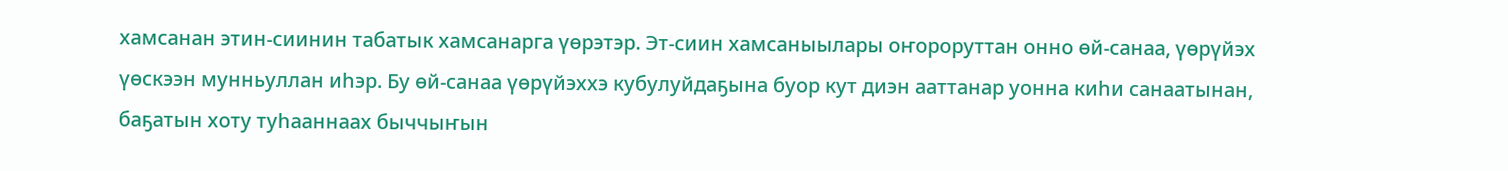хамсанан этин-сиинин табатык хамсанарга үөрэтэр. Эт-сиин хамсаныылары оҥороруттан онно өй-санаа, үөрүйэх үөскээн мунньуллан иһэр. Бу өй-санаа үөрүйэххэ кубулуйдаҕына буор кут диэн ааттанар уонна киһи санаатынан, баҕатын хоту туһааннаах быччыҥын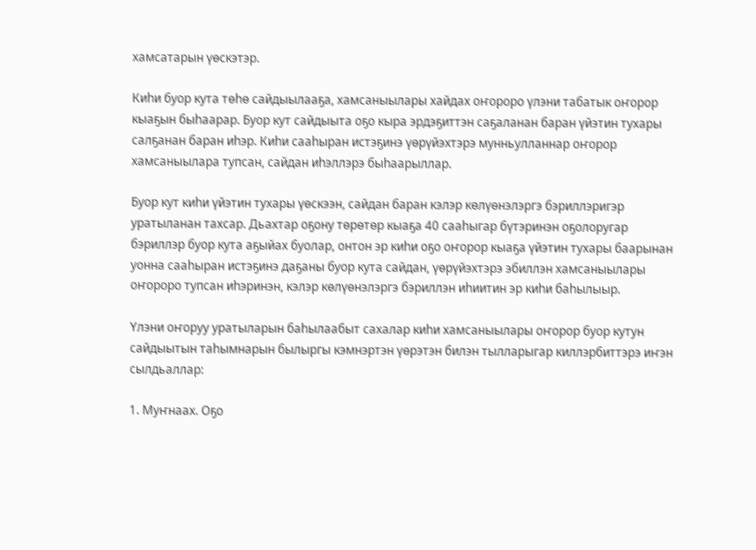хамсатарын үөскэтэр.

Киһи буор кута төһө сайдыылааҕа, хамсаныылары хайдах оҥороро үлэни табатык оҥорор кыаҕын быһаарар. Буор кут сайдыыта оҕо кыра эрдэҕиттэн саҕаланан баран үйэтин тухары салҕанан баран иһэр. Киһи сааһыран истэҕинэ үөрүйэхтэрэ мунньулланнар оҥорор хамсаныылара тупсан, сайдан иһэллэрэ быһаарыллар.

Буор кут киһи үйэтин тухары үөскээн, сайдан баран кэлэр көлүөнэлэргэ бэриллэригэр уратыланан тахсар. Дьахтар оҕону төрөтөр кыаҕа 40 сааһыгар бүтэринэн оҕолоругар бэриллэр буор кута аҕыйах буолар, онтон эр киһи оҕо оҥорор кыаҕа үйэтин тухары баарынан уонна сааһыран истэҕинэ даҕаны буор кута сайдан, үөрүйэхтэрэ эбиллэн хамсаныылары оҥороро тупсан иһэринэн, кэлэр көлүөнэлэргэ бэриллэн иһиитин эр киһи баһылыыр.

Үлэни оҥоруу уратыларын баһылаабыт сахалар киһи хамсаныылары оҥорор буор кутун сайдыытын таһымнарын былыргы кэмнэртэн үөрэтэн билэн тылларыгар киллэрбиттэрэ иҥэн сылдьаллар:

1. Муҥнаах. Оҕо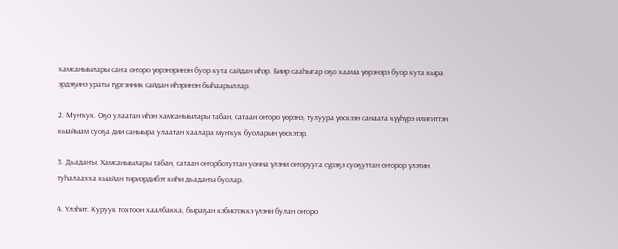хамсаныылары саҥа оҥоро үөрэнэринэн буор кута сайдан иһэр. Биир сааһыгар оҕо хаама үөрэнэрэ буор кута кыра эрдэҕинэ ураты түргэнник сайдан иһэринэн быһаарыллар.

2. Муҥкук. Оҕо улаатан иһэн хамсаныылары табан, сатаан оҥоро үөрэнэ, тулуура үөскээн санаата күүһүрэ илигиттэн кыайыам суоҕа дии саныыра улаатан хаалара муҥкук буоларын үөскэтэр.

3. Дьадаҥы. Хамсаныылары табан, сатаан оҥорботуттан уонна үлэни оҥорууга сүрэҕэ суоҕуттан оҥорор үлэтин туһалаахха кыайан тириэрдибэт киһи дьадаҥы буолар.

4. Үлэһит. Куруук тохтоон хаалбакка, быраҕан кэбиспэккэ үлэни булан оҥоро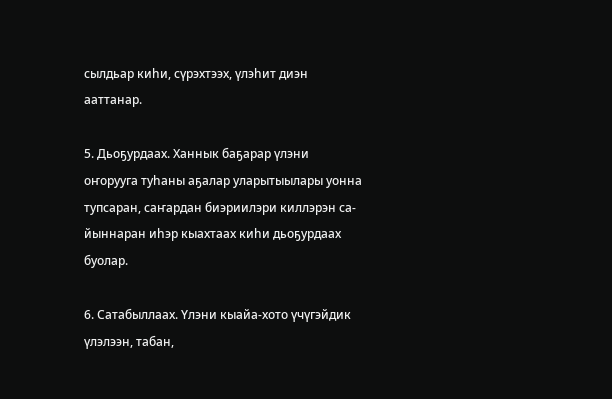сылдьар киһи, сүрэхтээх, үлэһит диэн ааттанар.

5. Дьоҕурдаах. Ханнык баҕарар үлэни оҥорууга туһаны аҕалар уларытыылары уонна тупсаран, саҥардан биэриилэри киллэрэн са-йыннаран иһэр кыахтаах киһи дьоҕурдаах буолар.

6. Сатабыллаах. Үлэни кыайа-хото үчүгэйдик үлэлээн, табан,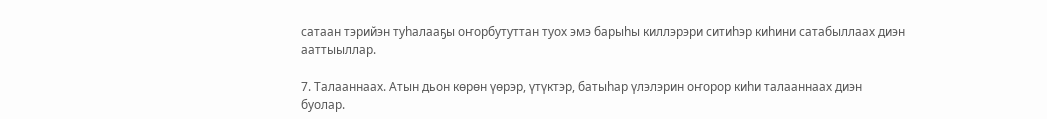сатаан тэрийэн туһалааҕы оҥорбутуттан туох эмэ барыһы киллэрэри ситиһэр киһини сатабыллаах диэн ааттыыллар.

7. Талааннаах. Атын дьон көрөн үөрэр, үтүктэр, батыһар үлэлэрин оҥорор киһи талааннаах диэн буолар.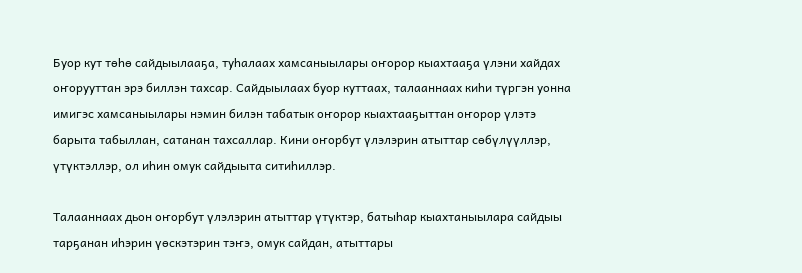Буор кут төһө сайдыылааҕа, туһалаах хамсаныылары оҥорор кыахтааҕа үлэни хайдах оҥорууттан эрэ биллэн тахсар. Сайдыылаах буор куттаах, талааннаах киһи түргэн уонна имигэс хамсаныылары нэмин билэн табатык оҥорор кыахтааҕыттан оҥорор үлэтэ барыта табыллан, сатанан тахсаллар. Кини оҥорбут үлэлэрин атыттар сөбүлүүллэр, үтүктэллэр, ол иһин омук сайдыыта ситиһиллэр.

Талааннаах дьон оҥорбут үлэлэрин атыттар үтүктэр, батыһар кыахтаныылара сайдыы тарҕанан иһэрин үөскэтэрин тэҥэ, омук сайдан, атыттары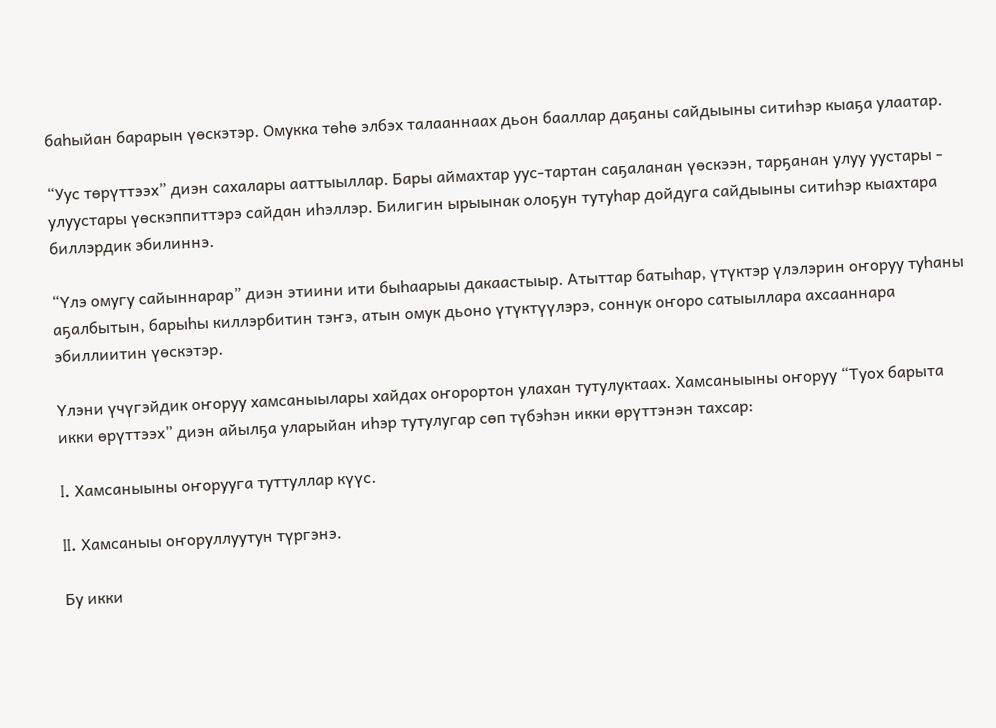баһыйан барарын үөскэтэр. Омукка төһө элбэх талааннаах дьон бааллар даҕаны сайдыыны ситиһэр кыаҕа улаатар.

“Уус төрүттээх” диэн сахалары ааттыыллар. Бары аймахтар уус-тартан саҕаланан үөскээн, тарҕанан улуу уустары - улуустары үөскэппиттэрэ сайдан иһэллэр. Билигин ырыынак олоҕун тутуһар дойдуга сайдыыны ситиһэр кыахтара биллэрдик эбилиннэ.

“Үлэ омугу сайыннарар” диэн этиини ити быһаарыы дакаастыыр. Атыттар батыһар, үтүктэр үлэлэрин оҥоруу туһаны аҕалбытын, барыһы киллэрбитин тэҥэ, атын омук дьоно үтүктүүлэрэ, соннук оҥоро сатыыллара ахсааннара эбиллиитин үөскэтэр.

Үлэни үчүгэйдик оҥоруу хамсаныылары хайдах оҥорортон улахан тутулуктаах. Хамсаныыны оҥоруу “Туох барыта икки өрүттээх” диэн айылҕа уларыйан иһэр тутулугар сөп түбэһэн икки өрүттэнэн тахсар:

I. Хамсаныыны оҥорууга туттуллар күүс.

II. Хамсаныы оҥоруллуутун түргэнэ.

Бу икки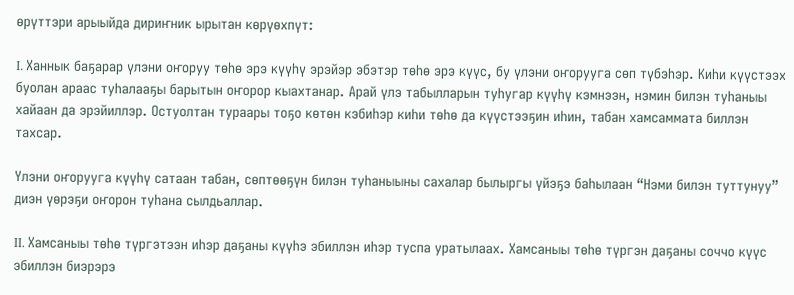өрүттэри арыыйда дириҥник ырытан көрүөхпүт:

I. Ханнык баҕарар үлэни оҥоруу төһө эрэ күүһү эрэйэр эбэтэр төһө эрэ күүс, бу үлэни оҥорууга сөп түбэһэр. Киһи күүстээх буолан араас туһалааҕы барытын оҥорор кыахтанар. Арай үлэ табылларын туһугар күүһү кэмнээн, нэмин билэн туһаныы хайаан да эрэйиллэр. Остуолтан тураары тоҕо көтөн кэбиһэр киһи төһө да күүстээҕин иһин, табан хамсаммата биллэн тахсар.

Үлэни оҥорууга күүһү сатаан табан, сөптөөҕүн билэн туһаныыны сахалар былыргы үйэҕэ баһылаан “Нэми билэн туттунуу” диэн үөрэҕи оҥорон туһана сылдьаллар.

II. Хамсаныы төһө түргэтээн иһэр даҕаны күүһэ эбиллэн иһэр туспа уратылаах. Хамсаныы төһө түргэн даҕаны соччо күүс эбиллэн биэрэрэ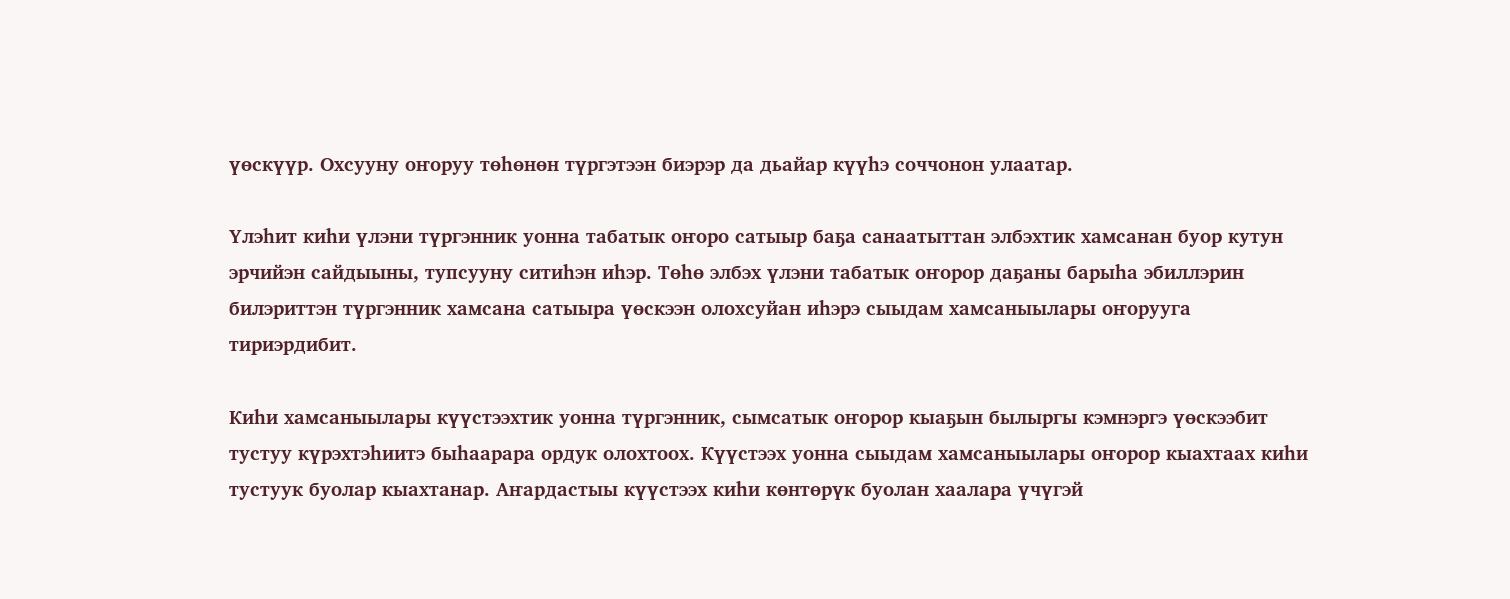үөскүүр. Охсууну оҥоруу төһөнөн түргэтээн биэрэр да дьайар күүһэ соччонон улаатар.

Үлэһит киһи үлэни түргэнник уонна табатык оҥоро сатыыр баҕа санаатыттан элбэхтик хамсанан буор кутун эрчийэн сайдыыны, тупсууну ситиһэн иһэр. Төһө элбэх үлэни табатык оҥорор даҕаны барыһа эбиллэрин билэриттэн түргэнник хамсана сатыыра үөскээн олохсуйан иһэрэ сыыдам хамсаныылары оҥорууга тириэрдибит.

Киһи хамсаныылары күүстээхтик уонна түргэнник, сымсатык оҥорор кыаҕын былыргы кэмнэргэ үөскээбит тустуу күрэхтэһиитэ быһаарара ордук олохтоох. Күүстээх уонна сыыдам хамсаныылары оҥорор кыахтаах киһи тустуук буолар кыахтанар. Аҥардастыы күүстээх киһи көнтөрүк буолан хаалара үчүгэй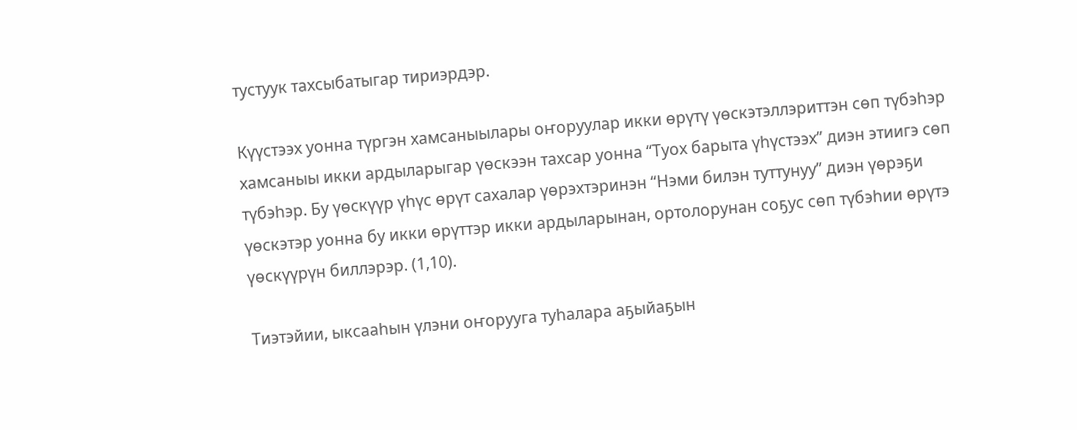тустуук тахсыбатыгар тириэрдэр.

Күүстээх уонна түргэн хамсаныылары оҥоруулар икки өрүтү үөскэтэллэриттэн сөп түбэһэр хамсаныы икки ардыларыгар үөскээн тахсар уонна “Туох барыта үһүстээх” диэн этиигэ сөп түбэһэр. Бу үөскүүр үһүс өрүт сахалар үөрэхтэринэн “Нэми билэн туттунуу” диэн үөрэҕи үөскэтэр уонна бу икки өрүттэр икки ардыларынан, ортолорунан соҕус сөп түбэһии өрүтэ үөскүүрүн биллэрэр. (1,10).

Тиэтэйии, ыксааһын үлэни оҥорууга туһалара аҕыйаҕын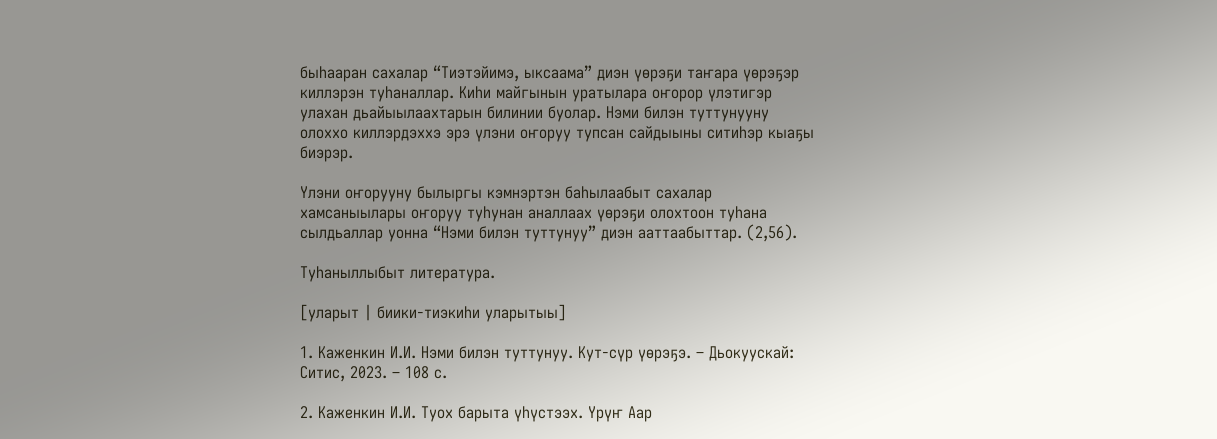быһааран сахалар “Тиэтэйимэ, ыксаама” диэн үөрэҕи таҥара үөрэҕэр киллэрэн туһаналлар. Киһи майгынын уратылара оҥорор үлэтигэр улахан дьайыылаахтарын билинии буолар. Нэми билэн туттунууну олоххо киллэрдэххэ эрэ үлэни оҥоруу тупсан сайдыыны ситиһэр кыаҕы биэрэр.

Үлэни оҥорууну былыргы кэмнэртэн баһылаабыт сахалар хамсаныылары оҥоруу туһунан аналлаах үөрэҕи олохтоон туһана сылдьаллар уонна “Нэми билэн туттунуу” диэн ааттаабыттар. (2,56).

Туһаныллыбыт литература.

[уларыт | биики-тиэкиһи уларытыы]

1. Каженкин И.И. Нэми билэн туттунуу. Кут-сүр үөрэҕэ. – Дьокуускай: Ситис, 2023. – 108 с.

2. Каженкин И.И. Туох барыта үһүстээх. Үрүҥ Аар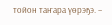тойон таҥара үөрэҕэ. –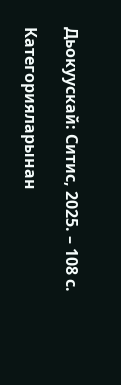Дьокуускай: Ситис, 2025. – 108 с.

Категорияларынан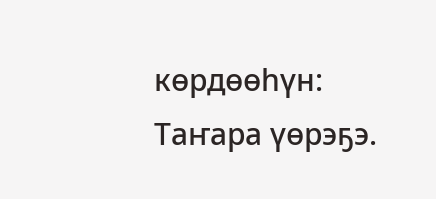көрдөөһүн: Таҥара үөрэҕэ.